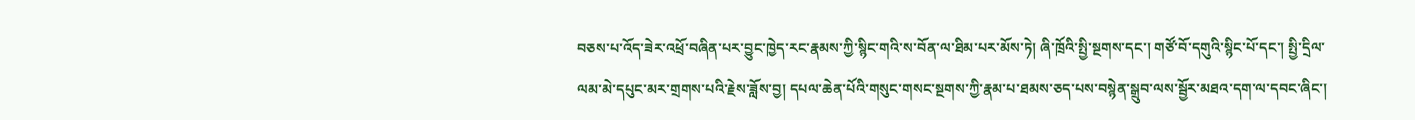བཅས་པ་འོད་ཟེར་འཕྲོ་བཞིན་པར་བྱུང་ཁྱེད་རང་རྣམས་ཀྱི་སྙིང་གའི་ས་བོན་ལ་ཐིམ་པར་མོས་ཏེ། ཞི་ཁྲོའི་སྤྱི་སྔགས་དང་། གཙོ་བོ་དགུའི་སྙིང་པོ་དང་། སྤྱི་དྲིལ་ལམ་མེ་དཔུང་མར་གྲགས་པའི་རྗེས་ཟློས་བྱ། དཔལ་ཆེན་པོའི་གསུང་གསང་སྔགས་ཀྱི་རྣམ་པ་ཐམས་ཅད་པས་བསྙེན་སྒྲུབ་ལས་སྦྱོར་མཐའ་དག་ལ་དབང་ཞིང་།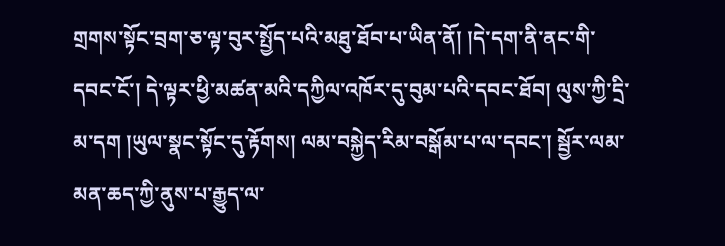གྲགས་སྟོང་བྲག་ཅ་ལྟ་བུར་སྤྱོད་པའི་མཐུ་ཐོབ་པ་ཡིན་ནོ། །དེ་དག་ནི་ནང་གི་དབང་ངོ་། དེ་ལྟར་ཕྱི་མཚན་མའི་དཀྱིལ་འཁོར་དུ་བུམ་པའི་དབང་ཐོབ། ལུས་ཀྱི་དྲི་མ་དག །ཡུལ་སྣང་སྟོང་དུ་རྟོགས། ལམ་བསྐྱེད་རིམ་བསྒོམ་པ་ལ་དབང་། སྦྱོར་ལམ་མན་ཆད་ཀྱི་ནུས་པ་རྒྱུད་ལ་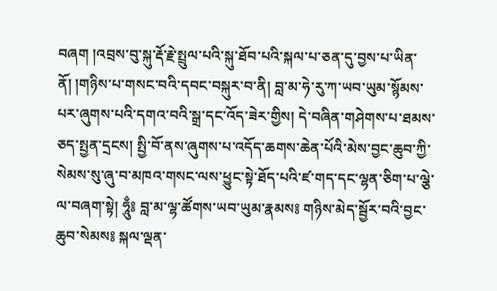བཞག །འབྲས་བུ་སྐུ་རྡོ་རྗེ་སྤྲུལ་པའི་སྐུ་ཐོབ་པའི་སྐལ་པ་ཅན་དུ་བྱས་པ་ཡིན་ནོ། །གཉིས་པ་གསང་བའི་དབང་བསྐུར་བ་ནི། བླ་མ་ཧེ་རུ་ཀ་ཡབ་ཡུམ་སྙོམས་པར་ཞུགས་པའི་དགའ་བའི་སྒྲ་དང་འོད་ཟེར་གྱིས། དེ་བཞིན་གཤེགས་པ་ཐམས་ཅད་སྤྱན་དྲངས། སྤྱི་བོ་ནས་ཞུགས་པ་འདོད་ཆགས་ཆེན་པོའི་མེས་བྱང་ཆུབ་ཀྱི་སེམས་སུ་ཞུ་བ་མཁའ་གསང་ལས་ཕྱུང་སྟེ་ཐོད་པའི་ཛ་གད་དང་ལྷན་ཅིག་པ་ལྕེ་ལ་བཞག་སྟེ། ཧཱུྃ༔ བླ་མ་ལྷ་ཚོགས་ཡབ་ཡུམ་རྣམས༔ གཉིས་མེད་སྦྱོར་བའི་བྱང་ཆུབ་སེམས༔ སྐལ་ལྡན་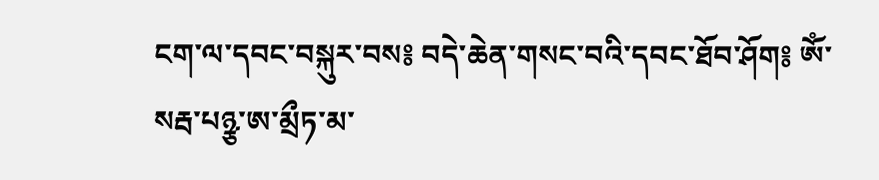ངག་ལ་དབང་བསྐུར་བས༔ བདེ་ཆེན་གསང་བའི་དབང་ཐོབ་ཤོག༔ ཨོཾ་སརྦ་པཉྩ་ཨ་མྲྀཏ་མ་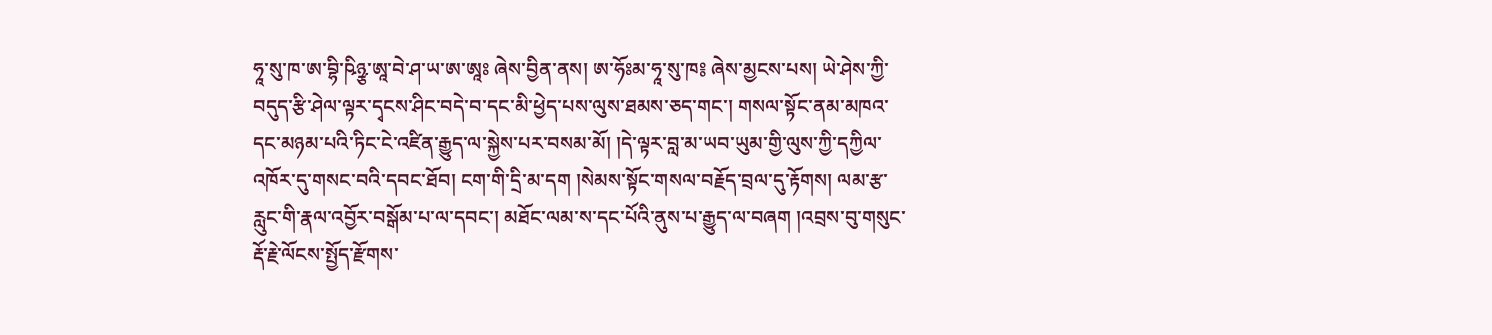ཧཱ་སུ་ཁ་ཨ་བྷི་ཥིཉྩ་ཨཱ་བེ་ཤ་ཡ་ཨ་ཨཱཿ ཞེས་བྱིན་ནས། ཨ་ཧོཿམ་ཧཱ་སུ་ཁ༔ ཞེས་མྱངས་པས། ཡེ་ཤེས་ཀྱི་བདུད་རྩི་ཤེལ་ལྟར་དྭངས་ཤིང་བདེ་བ་དང་མི་ཕྱེད་པས་ལུས་ཐམས་ཅད་གང་། གསལ་སྟོང་ནམ་མཁའ་དང་མཉམ་པའི་ཏིང་ངེ་འཛིན་རྒྱུད་ལ་སྐྱེས་པར་བསམ་མོ། །དེ་ལྟར་བླ་མ་ཡབ་ཡུམ་གྱི་ལུས་ཀྱི་དཀྱིལ་འཁོར་དུ་གསང་བའི་དབང་ཐོབ། ངག་གི་དྲི་མ་དག །སེམས་སྟོང་གསལ་བརྗོད་བྲལ་དུ་རྟོགས། ལམ་རྩ་རླུང་གི་རྣལ་འབྱོར་བསྒོམ་པ་ལ་དབང་། མཐོང་ལམ་ས་དང་པོའི་ནུས་པ་རྒྱུད་ལ་བཞག །འབྲས་བུ་གསུང་རྡོ་རྗེ་ལོངས་སྤྱོད་རྫོགས་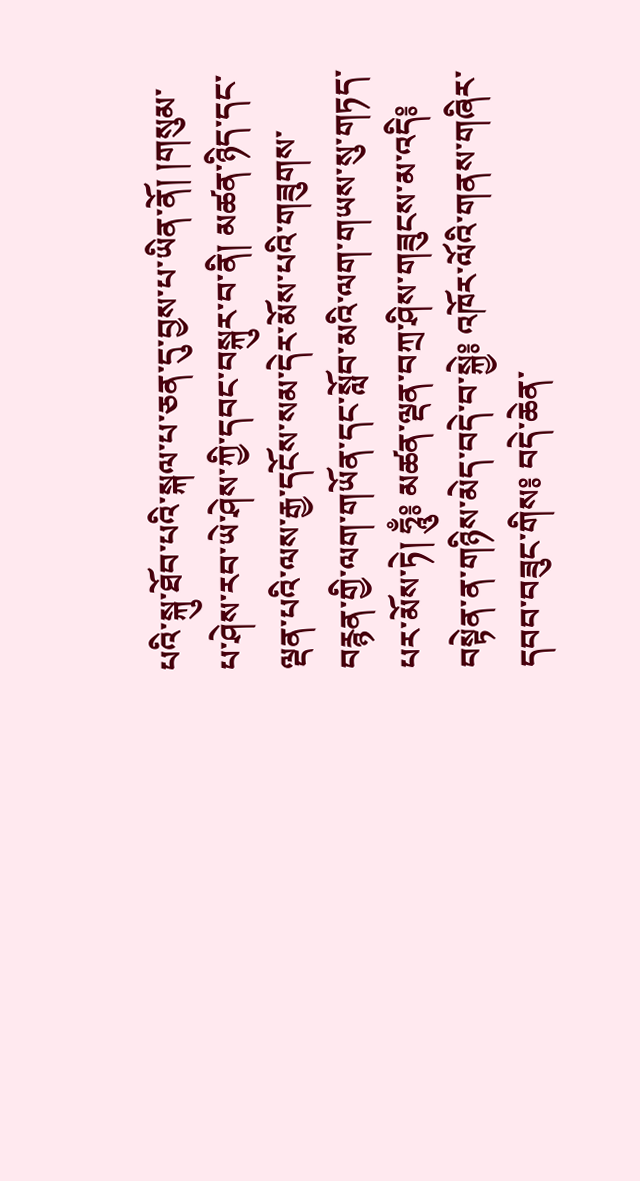པའི་སྐུ་ཐོབ་པའི་སྐལ་པ་ཅན་དུ་བྱས་པ་ཡིན་ནོ། །གསུམ་པ་ཤེས་རབ་ཡེ་ཤེས་ཀྱི་དབང་བསྐུར་བ་ནི། མཚན་ཉིད་དང་ལྡན་པའི་ལས་རྒྱ་དངོས་སམ་དེར་མོས་པའི་གཟུགས་བརྙན་གྱི་ལག་གཡོན་དང་སློབ་མའི་ལག་གཡས་སུ་གཏད་པར་མོས་ཏེ། ཧཱུྃ༔ མཚན་ལྡན་བཀྲ་ཤིས་གཟུངས་མ་འདི༔ བསྟེན་ན་གཉིས་མེད་བདེ་བ་སྐྱེ༔ འཁོར་ལོའི་གནས་གཞིར་དབབ་བཟུང་གིས༔ བདེ་ཆེན་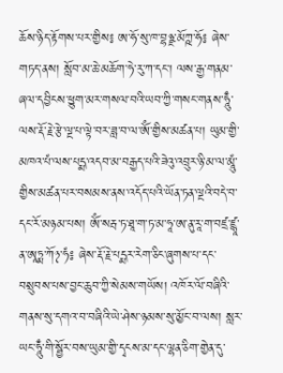ཆོས་ཉིད་རྟོགས་པར་གྱིས༔ ཨ་ཧོ་སུ་ཁ་བྷཉྫ་མོཀྵ་ཧོ༔ ཞེས་གཏད་ནས། སློབ་མ་ཆེ་མཆོག་ཧེ་རུ་ཀ་དང་། ལས་རྒྱ་གནམ་ཞལ་དབྱིངས་ཕྱུག་མར་གསལ་བའི་ཡབ་ཀྱི་གསང་གནས་ཧཱུྃ་ལས་རྡོ་རྗེ་རྩེ་ལྔ་པ་ལྟེ་བར་ཟླ་བ་ལ་ཨོཾ་གྱིས་མཚན་པ། ཡུམ་གྱི་མཁའ་པཾ་ལས་པདྨ་འདབ་མ་བརྒྱད་པའི་ཟེའུ་འབྲུར་ཉི་མ་ལ་མཱུཾ་གྱིས་མཚན་པར་བསམས་ནས་འདོད་པའི་ཡོན་ཏན་ལྔའི་བདེ་བ་དང་རོ་མཉམ་པས། ཨོཾ་སརྦ་ཏ་ཐཱ་ག་ཏ་མ་ཧཱ་ཨ་ནུ་རཱ་ག་བཛྲ་ཛྙཱ་ན་ཨཱཏྨ་ཀོ྅་ཧཾ༔ ཞེས་རྡོ་རྗེ་པདྨར་རེག་ཅིང་ཞུགས་པ་དང་བསྲུབས་པས་བྱང་ཆུབ་ཀྱི་སེམས་གཡོས། འཁོར་ལོ་བཞིའི་གནས་སུ་དགའ་བ་བཞིའི་ཡེ་ཤེས་ཉམས་སུ་མྱོང་བ་ལས། སླར་ཡང་ཧཱུྃ་གི་སྦྱོར་བས་ཡུམ་གྱི་དྭངས་མ་དང་ལྷན་ཅིག་གྱེན་དུ་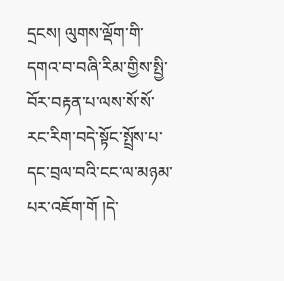དྲངས། ལུགས་ལྡོག་གི་དགའ་བ་བཞི་རིམ་གྱིས་སྤྱི་བོར་བརྟན་པ་ལས་སོ་སོ་རང་རིག་བདེ་སྟོང་སྤྲོས་པ་དང་བྲལ་བའི་ངང་ལ་མཉམ་པར་འཇོག་གོ །དེ་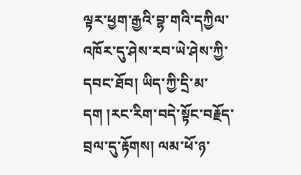ལྟར་ཕྱག་རྒྱའི་བྷ་གའི་དཀྱིལ་འཁོར་དུ་ཤེས་རབ་ཡེ་ཤེས་ཀྱི་དབང་ཐོབ། ཡིད་ཀྱི་དྲི་མ་དག །རང་རིག་བདེ་སྟོང་བརྗོད་བྲལ་དུ་རྟོགས། ལམ་ཕོ་ཉ་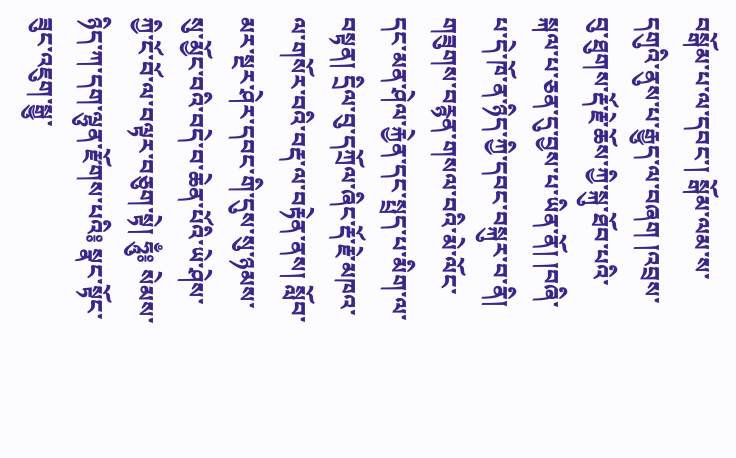བསྒོམ་པ་ལ་དབང་། སྒོམ་ལམ་ས་དགུའི་ནུས་པ་རྒྱུད་ལ་བཞག །འབྲས་བུ་ཐུགས་རྡོ་རྗེ་ཆོས་ཀྱི་སྐུ་ཐོབ་པའི་སྐལ་པ་ཅན་དུ་བྱས་པ་ཡིན་ནོ། །བཞི་པ་དེ་ཁོ་ན་ཉིད་ཀྱི་དབང་བསྐུར་བ་ནི། གཟུགས་བརྙན་གསལ་བའི་མེ་ལོང་དང་མན་ཤེལ་རྐྱེན་དང་སྤྲད་པ་མིག་ལ་བསྟན། དྲིལ་བུ་དཀྲོལ་ཞིང་རྡོ་རྗེ་མཁའ་ལ་གསོར་བའི་བརྡ་ལ་བརྟེན་ནས། སློབ་མར་སྔར་ཤེར་དབང་གི་དུས་སུ་ཉམས་སུ་མྱོང་བའི་བདེ་བ་ཆེན་པོའི་ཡེ་ཤེས་ཀྱི་ངོ་བོ་ལ་བལྟར་བཅུག་སྟེ། ཧཱུྃ༔ སེམས་ཉིད་ཀ་དག་ལྷུན་རྫོགས་པའི༔ སྣང་སྟོང་ཟུང་འཇུག་སྒྱུ་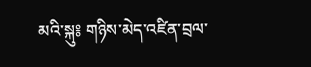མའི་སྐུ༔ གཉིས་མེད་འཛིན་བྲལ་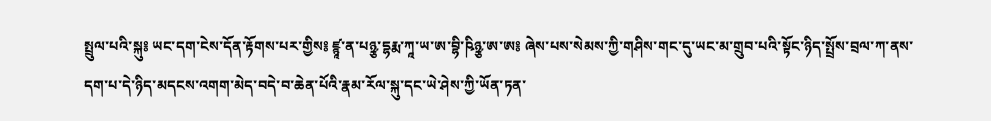སྤྲུལ་པའི་སྐུ༔ ཡང་དག་ངེས་དོན་རྟོགས་པར་གྱིས༔ ཛྙཱ་ན་པཉྩ་དྷརྨ་ཀཱ་ཡ་ཨ་བྷི་ཥིཉྩ་ཨ་ཨ༔ ཞེས་པས་སེམས་ཀྱི་གཤིས་གང་དུ་ཡང་མ་གྲུབ་པའི་སྟོང་ཉིད་སྤྲོས་བྲལ་ཀ་ནས་དག་པ་དེ་ཉིད་མདངས་འགག་མེད་བདེ་བ་ཆེན་པོའི་རྣམ་རོལ་སྐུ་དང་ཡེ་ཤེས་ཀྱི་ཡོན་ཏན་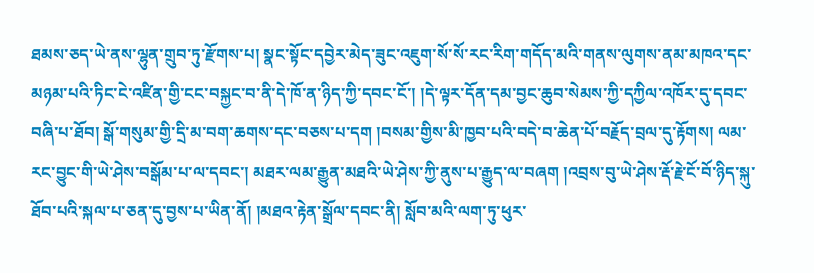ཐམས་ཅད་ཡེ་ནས་ལྷུན་གྲུབ་ཏུ་རྫོགས་པ། སྣང་སྟོང་དབྱེར་མེད་ཟུང་འཇུག་སོ་སོ་རང་རིག་གདོད་མའི་གནས་ལུགས་ནམ་མཁའ་དང་མཉམ་པའི་ཏིང་ངེ་འཛིན་གྱི་ངང་བསྐྱང་བ་ནི་དེ་ཁོ་ན་ཉིད་ཀྱི་དབང་ངོ་། །དེ་ལྟར་དོན་དམ་བྱང་ཆུབ་སེམས་ཀྱི་དཀྱིལ་འཁོར་དུ་དབང་བཞི་པ་ཐོབ། སྒོ་གསུམ་གྱི་དྲི་མ་བག་ཆགས་དང་བཅས་པ་དག །བསམ་གྱིས་མི་ཁྱབ་པའི་བདེ་བ་ཆེན་པོ་བརྗོད་བྲལ་དུ་རྟོགས། ལམ་རང་བྱུང་གི་ཡེ་ཤེས་བསྒོམ་པ་ལ་དབང་། མཐར་ལམ་རྒྱུན་མཐའི་ཡེ་ཤེས་ཀྱི་ནུས་པ་རྒྱུད་ལ་བཞག །འབྲས་བུ་ཡེ་ཤེས་རྡོ་རྗེ་ངོ་བོ་ཉིད་སྐུ་ཐོབ་པའི་སྐལ་པ་ཅན་དུ་བྱས་པ་ཡིན་ནོ། །མཐའ་རྟེན་སྒྲོལ་དབང་ནི། སློབ་མའི་ལག་ཏུ་ཕུར་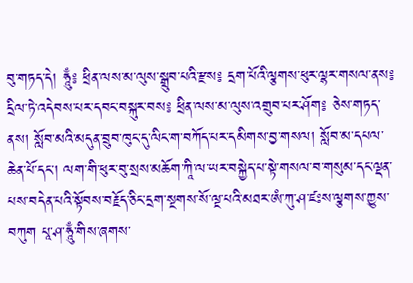བུ་གཏད་དེ། ཧཱུྃ༔ ཕྲིན་ལས་མ་ལུས་སྒྲུབ་པའི་རྫས༔ དྲག་པོའི་ལྕགས་ཕུར་ལྷར་གསལ་ནས༔ དྲིལ་ཏེ་འདེབས་པར་དབང་བསྐུར་བས༔ ཕྲིན་ལས་མ་ལུས་འགྲུབ་པར་ཤོག༔ ཅེས་གཏད་ནས། སློབ་མའི་མདུན་བྲུབ་ཁུང་དུ་ལིང་ག་བཀོད་པར་དམིགས་བྱ་གསལ། སློབ་མ་དཔལ་ཆེན་པོ་དང་། ལག་གི་ཕུར་བུ་སྲས་མཆོག་ཀཱི་ལ་ཡར་བསྐྱེད་པ་སྟེ་གསལ་བ་གསུམ་དང་ལྡན་པས་བདེན་པའི་སྟོབས་བརྗོད་ཅིང་དྲག་སྔགས་སོ་ལྔ་པའི་མཐར་ཨཾ་ཀུ་ཤ་ཛཿས་ལྕགས་ཀྱུས་བཀུག པཱ་ཤ་ཧཱུྃ་གིས་ཞགས་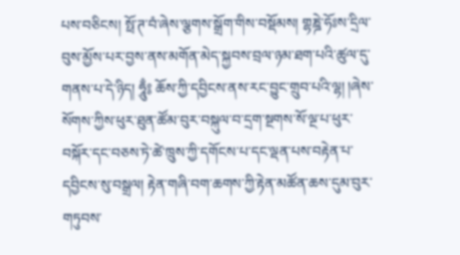པས་བཅིངས། སྥོ་ཊ་བཾ་ཞེས་ལྕགས་སྒྲོག་གིས་བསྡོམས། གྷཎྜེ་ཧོཿས་དྲིལ་བུས་མྱོས་པར་བྱས་ནས་མགོན་མེད་སྐྱབས་བྲལ་ཉམ་ཐག་པའི་ཚུལ་དུ་གནས་པ་དེ་ཉིད། ཧཱུྃ༔ ཆོས་ཀྱི་དབྱིངས་ནས་རང་བྱུང་གྲུབ་པའི་ལྷ། །ཞེས་སོགས་ཀྱིས་ཕུར་ཐུན་ཚོམ་བུར་བསྐུལ་བ་དྲག་སྔགས་སོ་ལྔ་པ་ཕུར་བསྐོར་དང་བཅས་ཏེ་ཚེ་ཁྲུས་ཀྱི་དགོངས་པ་དང་ལྡན་པས་བརྟེན་པ་དབྱིངས་སུ་བསྒྲལ། རྟེན་གཞི་བག་ཆགས་ཀྱི་རྟེན་མཚོན་ཆས་དུམ་བུར་གཏུབས་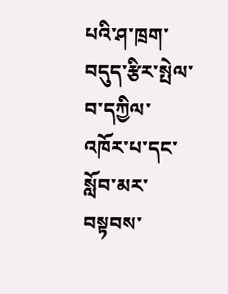པའི་ཤ་ཁྲག་བདུད་རྩིར་སྤེལ་བ་དཀྱིལ་འཁོར་པ་དང་སློབ་མར་བསྟབས་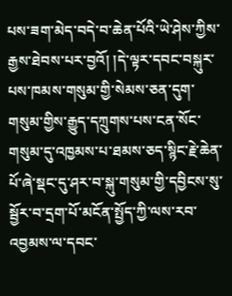པས་ཟག་མེད་བདེ་བ་ཆེན་པོའི་ཡེ་ཤེས་ཀྱིས་རྒྱས་ཐེབས་པར་བྱའོ། །དེ་ལྟར་དབང་བསྐུར་པས་ཁམས་གསུམ་གྱི་སེམས་ཅན་དུག་གསུམ་གྱིས་རྒྱུད་དཀྲུགས་པས་ངན་སོང་གསུམ་དུ་འཁྱམས་པ་ཐམས་ཅད་སྙིང་རྗེ་ཆེན་པོ་ཞེ་སྡང་དུ་ཤར་བ་སྐུ་གསུམ་གྱི་དབྱིངས་སུ་སྦྱོར་བ་དྲག་པོ་མངོན་སྤྱོད་ཀྱི་ལས་རབ་འབྱམས་ལ་དབང་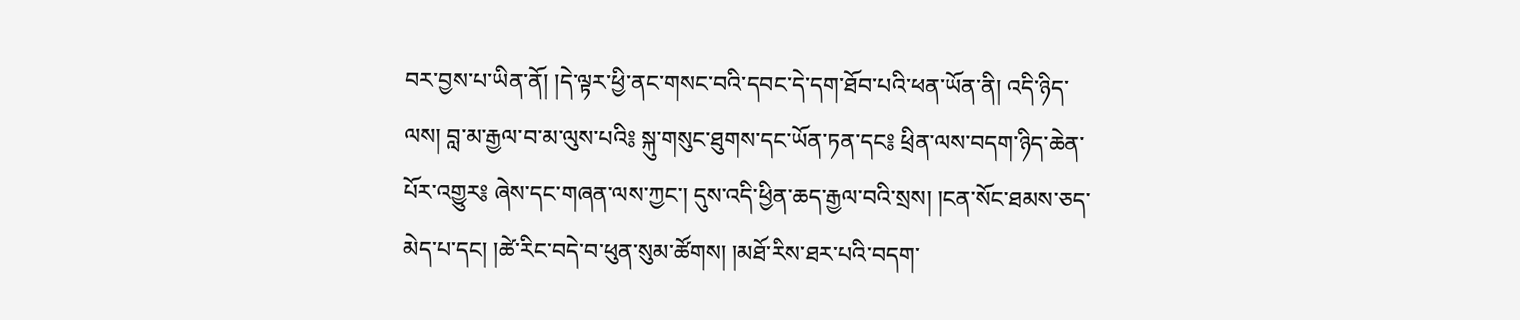བར་བྱས་པ་ཡིན་ནོ། །དེ་ལྟར་ཕྱི་ནང་གསང་བའི་དབང་དེ་དག་ཐོབ་པའི་ཕན་ཡོན་ནི། འདི་ཉིད་ལས། བླ་མ་རྒྱལ་བ་མ་ལུས་པའི༔ སྐུ་གསུང་ཐུགས་དང་ཡོན་ཏན་དང༔ ཕྲིན་ལས་བདག་ཉིད་ཆེན་པོར་འགྱུར༔ ཞེས་དང་གཞན་ལས་ཀྱང་། དུས་འདི་ཕྱིན་ཆད་རྒྱལ་བའི་སྲས། །ངན་སོང་ཐམས་ཅད་མེད་པ་དང། །ཚེ་རིང་བདེ་བ་ཕུན་སུམ་ཚོགས། །མཐོ་རིས་ཐར་པའི་བདག་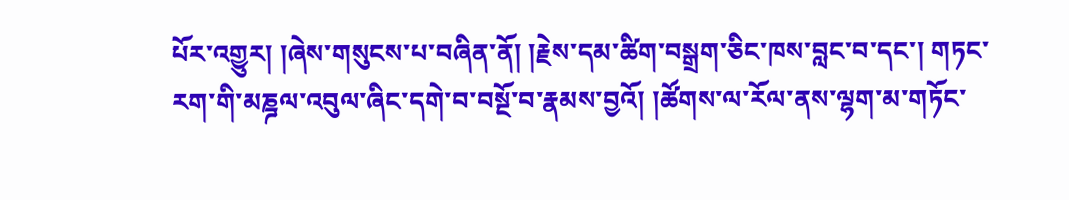པོར་འགྱུར། །ཞེས་གསུངས་པ་བཞིན་ནོ། །རྗེས་དམ་ཚིག་བསྒྲག་ཅིང་ཁས་བླང་བ་དང་། གཏང་རག་གི་མཎྜལ་འབུལ་ཞིང་དགེ་བ་བསྔོ་བ་རྣམས་བྱའོ། །ཚོགས་ལ་རོལ་ནས་ལྷག་མ་གཏོང་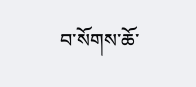བ་སོགས་ཆོ་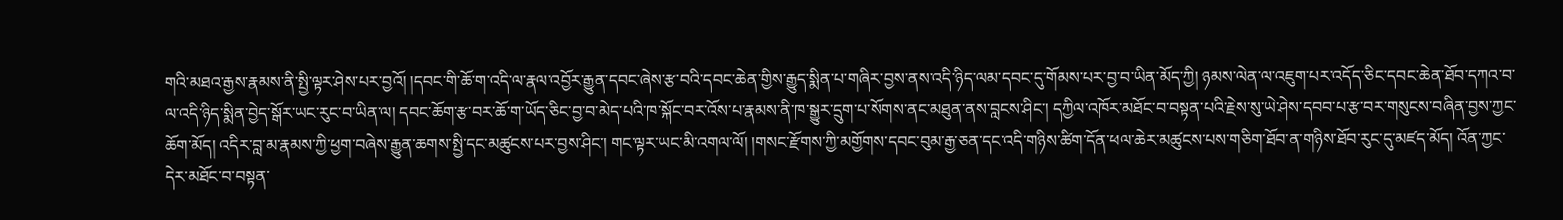གའི་མཐའ་རྒྱས་རྣམས་ནི་སྤྱི་ལྟར་ཤེས་པར་བྱའོ། །དབང་གི་ཆོ་ག་འདི་ལ་རྣལ་འབྱོར་རྒྱུན་དབང་ཞེས་རྩ་བའི་དབང་ཆེན་གྱིས་རྒྱུད་སྨིན་པ་གཞིར་བྱས་ནས་འདི་ཉིད་ལམ་དབང་དུ་གོམས་པར་བྱ་བ་ཡིན་མོད་ཀྱི། ཉམས་ལེན་ལ་འཇུག་པར་འདོད་ཅིང་དབང་ཆེན་ཐོབ་དཀའ་བ་ལ་འདི་ཉིད་སྨིན་བྱེད་སྒོར་ཡང་རུང་བ་ཡིན་ལ། དབང་ཆོག་རྩ་བར་ཆོ་ག་ཡོད་ཅིང་བྱ་བ་མེད་པའི་ཁ་སྐོང་བར་འོས་པ་རྣམས་ནི་ཁ་སྒྱུར་དྲུག་པ་སོགས་ནང་མཐུན་ནས་བླངས་ཤིང་། དཀྱིལ་འཁོར་མཐོང་བ་བསྟན་པའི་རྗེས་སུ་ཡེ་ཤེས་དབབ་པ་རྩ་བར་གསུངས་བཞིན་བྱས་ཀྱང་ཆོག་མོད། འདིར་བླ་མ་རྣམས་ཀྱི་ཕྱག་བཞེས་རྒྱུན་ཆགས་སྤྱི་དང་མཚུངས་པར་བྱས་ཤིང་། གང་ལྟར་ཡང་མི་འགལ་ལོ། །གསང་རྫོགས་ཀྱི་མགྱོགས་དབང་བུམ་རྒྱ་ཅན་དང་འདི་གཉིས་ཚིག་དོན་ཕལ་ཆེར་མཚུངས་པས་གཅིག་ཐོབ་ན་གཉིས་ཐོབ་རུང་དུ་མཛད་མོད། འོན་ཀྱང་དེར་མཐོང་བ་བསྟན་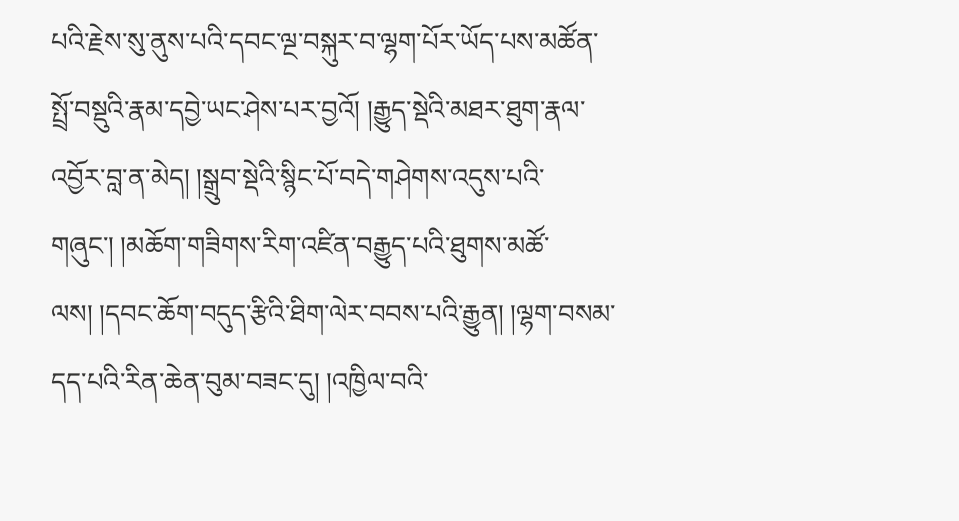པའི་རྗེས་སུ་ནུས་པའི་དབང་ལྔ་བསྐུར་བ་ལྷག་པོར་ཡོད་པས་མཚོན་སྤྲོ་བསྡུའི་རྣམ་དབྱེ་ཡང་ཤེས་པར་བྱའོ། །རྒྱུད་སྡེའི་མཐར་ཐུག་རྣལ་འབྱོར་བླ་ན་མེད། །སྒྲུབ་སྡེའི་སྙིང་པོ་བདེ་གཤེགས་འདུས་པའི་གཞུང་། །མཆོག་གཟིགས་རིག་འཛིན་བརྒྱུད་པའི་ཐུགས་མཚོ་ལས། །དབང་ཆོག་བདུད་རྩིའི་ཐིག་ལེར་བབས་པའི་རྒྱུན། །ལྷག་བསམ་དད་པའི་རིན་ཆེན་བུམ་བཟང་དུ། །འཁྱིལ་བའི་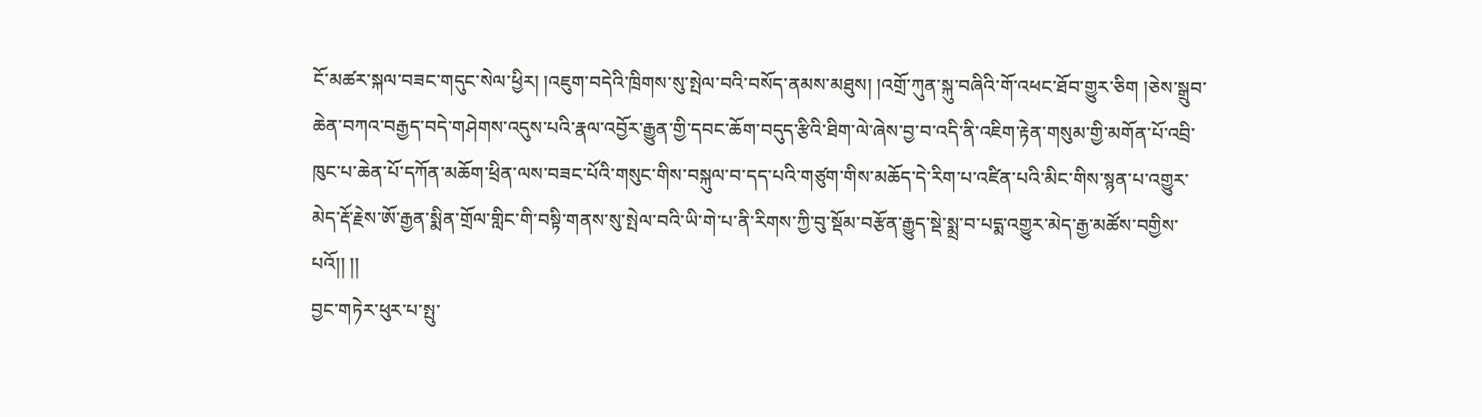ངོ་མཚར་སྐལ་བཟང་གདུང་སེལ་ཕྱིར། །འཇུག་བདེའི་ཁྲིགས་སུ་སྤེལ་བའི་བསོད་ནམས་མཐུས། །འགྲོ་ཀུན་སྐུ་བཞིའི་གོ་འཕང་ཐོབ་གྱུར་ཅིག །ཅེས་སྒྲུབ་ཆེན་བཀའ་བརྒྱད་བདེ་གཤེགས་འདུས་པའི་རྣལ་འབྱོར་རྒྱུན་གྱི་དབང་ཆོག་བདུད་རྩིའི་ཐིག་ལེ་ཞེས་བྱ་བ་འདི་ནི་འཇིག་རྟེན་གསུམ་གྱི་མགོན་པོ་འབྲི་ཁུང་པ་ཆེན་པོ་དཀོན་མཆོག་ཕྲིན་ལས་བཟང་པོའི་གསུང་གིས་བསྐུལ་བ་དད་པའི་གཙུག་གིས་མཆོད་དེ་རིག་པ་འཛིན་པའི་མིང་གིས་སྙན་པ་འགྱུར་མེད་རྡོ་རྗེས་ཨོ་རྒྱན་སྨིན་གྲོལ་གླིང་གི་བསྟི་གནས་སུ་སྤེལ་བའི་ཡི་གེ་པ་ནི་རིགས་ཀྱི་བུ་སྡོམ་བརྩོན་རྒྱུད་སྡེ་སྨྲ་བ་པདྨ་འགྱུར་མེད་རྒྱ་མཚོས་བགྱིས་པའོ།། །།
བྱང་གཏེར་ཕུར་པ་སྤུ་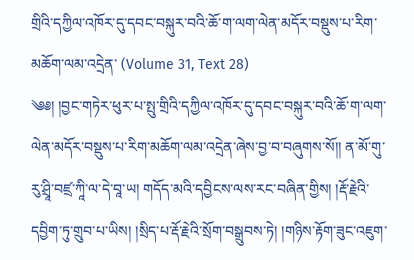གྲིའི་དཀྱིལ་འཁོར་དུ་དབང་བསྐུར་བའི་ཆོ་ག་ལག་ལེན་མདོར་བསྡུས་པ་རིག་མཆོག་ལམ་འདྲེན་ (Volume 31, Text 28)
༄༅། །བྱང་གཏེར་ཕུར་པ་སྤུ་གྲིའི་དཀྱིལ་འཁོར་དུ་དབང་བསྐུར་བའི་ཆོ་ག་ལག་ལེན་མདོར་བསྡུས་པ་རིག་མཆོག་ལམ་འདྲེན་ཞེས་བྱ་བ་བཞུགས་སོ།། ན་མོ་གུ་རུ་ཤྲཱི་བཛྲ་ཀཱི་ལ་དེ་བཱ་ཡ། གདོད་མའི་དབྱིངས་ལས་རང་བཞིན་གྱིས། །རྡོ་རྗེའི་དབྱིག་ཏུ་གྲུབ་པ་ཡིས། །སྲིད་པ་རྡོ་རྗེའི་སྲོག་བསྒྲུབས་ཏེ། །གཉིས་རྟོག་ཟུང་འཇུག་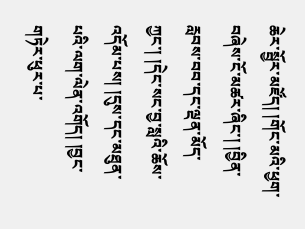ཆེར་སྦྱོར་མཛོད། །གོང་མའི་ཕྱག་བཞེས་ངོ་མཚར་ཞིང་། །བྱིན་རླབས་བབ་དང་ལྡན་མོད་ཀྱང་། །དེང་སང་བྱ་སླའི་ཆོས་འདོམ་པས། །དུས་དང་མཐུན་པའི་ལག་ལེན་འགོད། །བྱང་གཏེར་ཕུར་པ་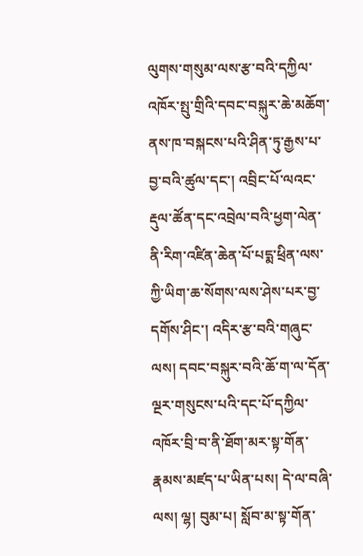ལུགས་གསུམ་ལས་རྩ་བའི་དཀྱིལ་འཁོར་སྤུ་གྲིའི་དབང་བསྐུར་ཆེ་མཆོག་ནས་ཁ་བསྐངས་པའི་ཤིན་ཏུ་རྒྱས་པ་བྱ་བའི་ཚུལ་དང་། འབྲིང་པོ་ལའང་རྡུལ་ཚོན་དང་འབྲེལ་བའི་ཕྱག་ལེན་ནི་རིག་འཛིན་ཆེན་པོ་པདྨ་ཕྲིན་ལས་ཀྱི་ཡིག་ཆ་སོགས་ལས་ཤེས་པར་བྱ་དགོས་ཤིང་། འདིར་རྩ་བའི་གཞུང་ལས། དབང་བསྐུར་བའི་ཆོ་ག་ལ་དོན་ལྔར་གསུངས་པའི་དང་པོ་དཀྱིལ་འཁོར་བྲི་བ་ནི་ཐོག་མར་སྟ་གོན་རྣམས་མཛད་པ་ཡིན་པས། དེ་ལ་བཞི་ལས། ལྷ། བུམ་པ། སློབ་མ་སྟ་གོན་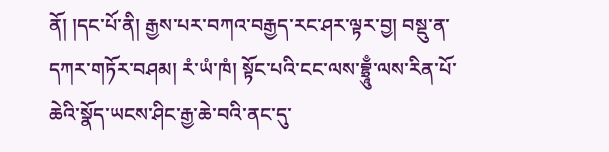ནོ། །དང་པོ་ནི། རྒྱས་པར་བཀའ་བརྒྱད་རང་ཤར་ལྟར་བྱ། བསྡུ་ན་དཀར་གཏོར་བཤམ། རཾ་ཡཾ་ཁཾ། སྟོང་པའི་ངང་ལས་བྷྲཱུྃ་ལས་རིན་པོ་ཆེའི་སྣོད་ཡངས་ཤིང་རྒྱ་ཆེ་བའི་ནང་དུ་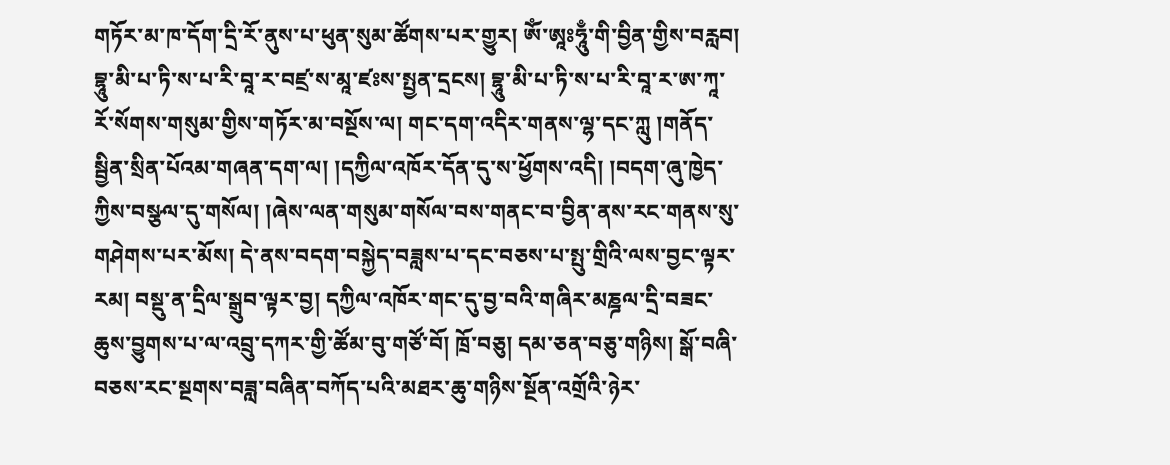གཏོར་མ་ཁ་དོག་དྲི་རོ་ནུས་པ་ཕུན་སུམ་ཚོགས་པར་གྱུར། ཨོཾ་ཨཱཿཧཱུྃ་གི་བྱིན་གྱིས་བརླབ། བྷཱུ་མི་པ་ཏི་ས་པ་རི་བཱ་ར་བཛྲ་ས་མཱ་ཛཿས་སྤྱན་དྲངས། བྷཱུ་མི་པ་ཏི་ས་པ་རི་བཱ་ར་ཨ་ཀཱ་རོ་སོགས་གསུམ་གྱིས་གཏོར་མ་བསྔོས་ལ། གང་དག་འདིར་གནས་ལྷ་དང་ཀླུ །གནོད་སྦྱིན་སྲིན་པོའམ་གཞན་དག་ལ། །དཀྱིལ་འཁོར་དོན་དུ་ས་ཕྱོགས་འདི། །བདག་ཞུ་ཁྱེད་ཀྱིས་བསྩལ་དུ་གསོལ། །ཞེས་ལན་གསུམ་གསོལ་བས་གནང་བ་བྱིན་ནས་རང་གནས་སུ་གཤེགས་པར་མོས། དེ་ནས་བདག་བསྐྱེད་བཟླས་པ་དང་བཅས་པ་སྤུ་གྲིའི་ལས་བྱང་ལྟར་རམ། བསྡུ་ན་དྲིལ་སྒྲུབ་ལྟར་བྱ། དཀྱིལ་འཁོར་གང་དུ་བྱ་བའི་གཞིར་མཎྜལ་དྲི་བཟང་ཆུས་བྱུགས་པ་ལ་འབྲུ་དཀར་གྱི་ཚོམ་བུ་གཙོ་བོ། ཁྲོ་བཅུ། དམ་ཅན་བཅུ་གཉིས། སྒོ་བཞི་བཅས་རང་སྔགས་བཟླ་བཞིན་བཀོད་པའི་མཐར་ཆུ་གཉིས་སྔོན་འགྲོའི་ཉེར་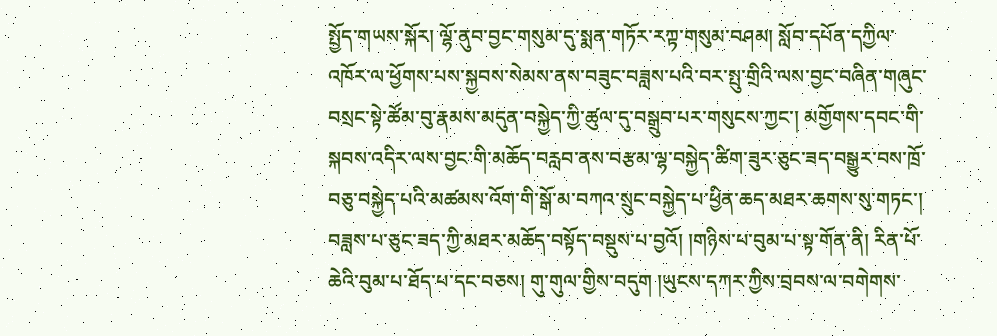སྤྱོད་གཡས་སྐོར། ལྷོ་ནུབ་བྱང་གསུམ་དུ་སྨན་གཏོར་རཀྟ་གསུམ་བཤམ། སློབ་དཔོན་དཀྱིལ་འཁོར་ལ་ཕྱོགས་པས་སྐྱབས་སེམས་ནས་བཟུང་བཟླས་པའི་བར་སྤུ་གྲིའི་ལས་བྱང་བཞིན་གཞུང་བསྲང་སྟེ་ཚོམ་བུ་རྣམས་མདུན་བསྐྱེད་ཀྱི་ཚུལ་དུ་བསྒྲུབ་པར་གསུངས་ཀྱང་། མགྱོགས་དབང་གི་སྐབས་འདིར་ལས་བྱང་གི་མཆོད་བརླབ་ནས་བརྩམ་ལྷ་བསྐྱེད་ཚིག་ཟུར་ཅུང་ཟད་བསྒྱུར་བས་ཁྲོ་བཅུ་བསྐྱེད་པའི་མཚམས་འོག་གི་སྒོ་མ་བཀའ་སྲུང་བསྐྱེད་པ་ཕྱིན་ཆད་མཐར་ཆགས་སུ་གཏང་། བཟླས་པ་ཅུང་ཟད་ཀྱི་མཐར་མཆོད་བསྟོད་བསྡུས་པ་བྱའོ། །གཉིས་པ་བུམ་པ་སྟ་གོན་ནི། རིན་པོ་ཆེའི་བུམ་པ་ཐོད་པ་དང་བཅས། གུ་གུལ་གྱིས་བདུག །ཡུངས་དཀར་ཀྱིས་བྲབས་ལ་བགེགས་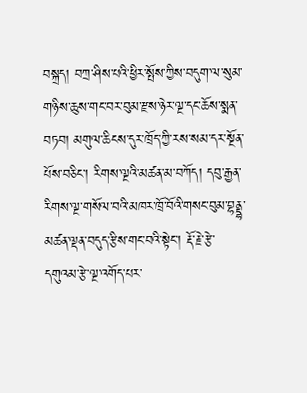བསྐྲད། བཀྲ་ཤིས་པའི་ཕྱིར་སྤོས་ཀྱིས་བདུག་ལ་སུམ་གཉིས་ཆུས་གང་བར་བུམ་རྫས་ཉེར་ལྔ་དང་ཆོས་སྨན་བཏབ། མགུལ་ཆིངས་དུར་ཁྲོད་ཀྱི་རས་སམ་དར་སྔོན་པོས་བཅིང་། རིགས་ལྔའི་མཚན་མ་བཀོད། དབུ་རྒྱན་རིགས་ལྔ་གསོལ་བའི་མཁར་ཁྲོ་བོའི་གསང་བུམ་བྷནྡྷ་མཚན་ལྡན་བདུད་རྩིས་གང་བའི་སྟེང་། རྡོ་རྗེ་རྩེ་དགུའམ་རྩེ་ལྔ་འགོད་པར་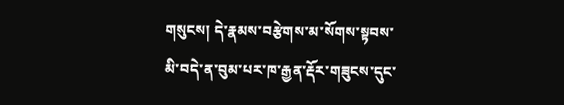གསུངས། དེ་རྣམས་བརྩེགས་མ་སོགས་སྟབས་མི་བདེ་ན་བུམ་པར་ཁ་རྒྱན་རྡོར་གཟུངས་དུང་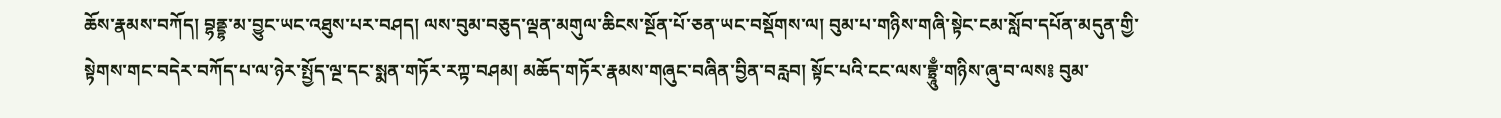ཆོས་རྣམས་བཀོད། བྷནྡྷ་མ་བྱུང་ཡང་འཐུས་པར་བཤད། ལས་བུམ་བཅུད་ལྡན་མགུལ་ཆིངས་སྔོན་པོ་ཅན་ཡང་བསྡོགས་ལ། བུམ་པ་གཉིས་གཞི་སྟེང་ངམ་སློབ་དཔོན་མདུན་གྱི་སྟེགས་གང་བདེར་བཀོད་པ་ལ་ཉེར་སྤྱོད་ལྔ་དང་སྨན་གཏོར་རཀྟ་བཤམ། མཆོད་གཏོར་རྣམས་གཞུང་བཞིན་བྱིན་བརླབ། སྟོང་པའི་ངང་ལས་བྷྲཱུྃ་གཉིས་ཞུ་བ་ལས༔ བུམ་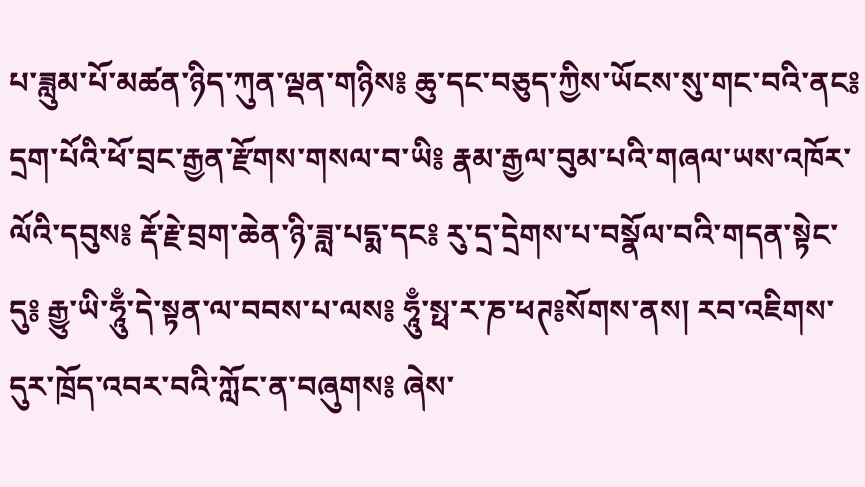པ་ཟླུམ་པོ་མཚན་ཉིད་ཀུན་ལྡན་གཉིས༔ ཆུ་དང་བཅུད་ཀྱིས་ཡོངས་སུ་གང་བའི་ནང༔ དྲག་པོའི་ཕོ་བྲང་རྒྱན་རྫོགས་གསལ་བ་ཡི༔ རྣམ་རྒྱལ་བུམ་པའི་གཞལ་ཡས་འཁོར་ལོའི་དབུས༔ རྡོ་རྗེ་བྲག་ཆེན་ཉི་ཟླ་པདྨ་དང༔ རུ་དྲ་དྲེགས་པ་བསྣོལ་བའི་གདན་སྟེང་དུ༔ རྒྱུ་ཡི་ཧཱུྃ་དེ་སྟན་ལ་བབས་པ་ལས༔ ཧཱུྃ་སྥ་ར་ཎ་ཕཊ༔སོགས་ནས། རབ་འཇིགས་དུར་ཁྲོད་འབར་བའི་ཀློང་ན་བཞུགས༔ ཞེས་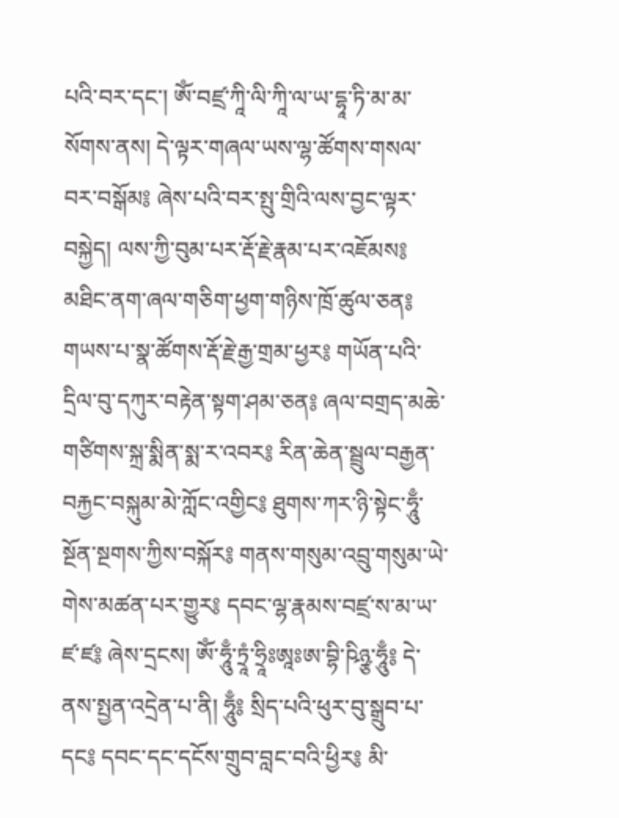པའི་བར་དང་། ཨོཾ་བཛྲ་ཀཱི་ལི་ཀཱི་ལ་ཡ་དྷཱ་ཏི་མ་མ་སོགས་ནས། དེ་ལྟར་གཞལ་ཡས་ལྷ་ཚོགས་གསལ་བར་བསྒོམ༔ ཞེས་པའི་བར་སྤུ་གྲིའི་ལས་བྱང་ལྟར་བསྐྱེད། ལས་ཀྱི་བུམ་པར་རྡོ་རྗེ་རྣམ་པར་འཇོམས༔ མཐིང་ནག་ཞལ་གཅིག་ཕྱག་གཉིས་ཁྲོ་ཚུལ་ཅན༔ གཡས་པ་སྣ་ཚོགས་རྡོ་རྗེ་རྒྱ་གྲམ་ཕྱར༔ གཡོན་པའི་དྲིལ་བུ་དཀུར་བརྟེན་སྟག་ཤམ་ཅན༔ ཞལ་བགྲད་མཆེ་གཙིགས་སྐྲ་སྨིན་སྨ་ར་འབར༔ རིན་ཆེན་སྦྲུལ་བརྒྱན་བརྐྱང་བསྐུམ་མེ་ཀློང་འགྱིང༔ ཐུགས་ཀར་ཉི་སྟེང་ཧཱུྃ་སྔོན་སྔགས་ཀྱིས་བསྐོར༔ གནས་གསུམ་འབྲུ་གསུམ་ཡེ་གེས་མཚན་པར་གྱུར༔ དབང་ལྷ་རྣམས་བཛྲ་ས་མ་ཡ་ཛ་ཛ༔ ཞེས་དྲངས། ཨོཾ་ཧཱུྃ་ཏྲཱཾ་ཧྲཱིཿཨཱཿཨ་བྷི་ཥིཉྩ་ཧཱུྃ༔ དེ་ནས་སྤྱན་འདྲེན་པ་ནི། ཧཱུྃ༔ སྲིད་པའི་ཕུར་བུ་སྒྲུབ་པ་དང༔ དབང་དང་དངོས་གྲུབ་བླང་བའི་ཕྱིར༔ མི་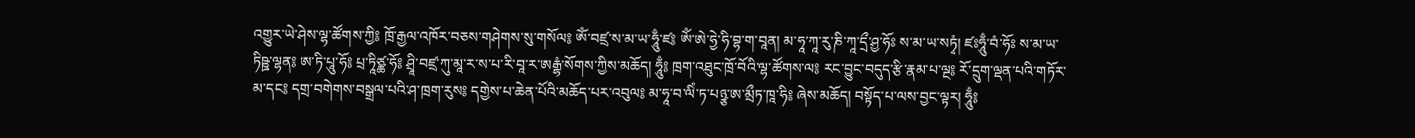འགྱུར་ཡེ་ཤེས་ལྷ་ཚོགས་ཀྱི༔ ཁྲོ་རྒྱལ་འཁོར་བཅས་གཤེགས་སུ་གསོལ༔ ཨོཾ་བཛྲ་ས་མ་ཡ་ཧཱུྃ་ཛ༔ ཨོཾ་ཨེ་ཧྱེ་ཧི་བྷ་ག་བཱན། མ་ཧཱ་ཀཱ་རུ་ཎི་ཀཱ་དྲྀ་ཤྱ་ཧོཿ ས་མ་ཡ་སཏྭཾ། ཛཿཧཱུྃ་བཾ་ཧོཿ ས་མ་ཡ་ཏིཥྛ་ལྷན༔ ཨ་ཏི་པཱུ་ཧོ༔ པྲ་ཏཱིཙྪ་ཧོ༔ ཤྲཱི་བཛྲ་ཀུ་མཱ་ར་ས་པ་རི་བཱ་ར་ཨརྒྷཾ་སོགས་ཀྱིས་མཆོད། ཧཱུྃ༔ ཁྲག་འཐུང་ཁྲོ་བོའི་ལྷ་ཚོགས་ལ༔ རང་བྱུང་བདུད་རྩི་རྣམ་པ་ལྔ༔ རོ་དྲུག་ལྡན་པའི་གཏོར་མ་དང༔ དགྲ་བགེགས་བསྒྲལ་པའི་ཤ་ཁྲག་རུས༔ དགྱེས་པ་ཆེན་པོའི་མཆོད་པར་འབུལ༔ མ་ཧཱ་བ་ལིཾ་ཏ་པཉྩ་ཨ་མྲྀཏ་ཁཱ་ཧི༔ ཞེས་མཆོད། བསྟོད་པ་ལས་བྱང་ལྟར། ཧཱུྃ༔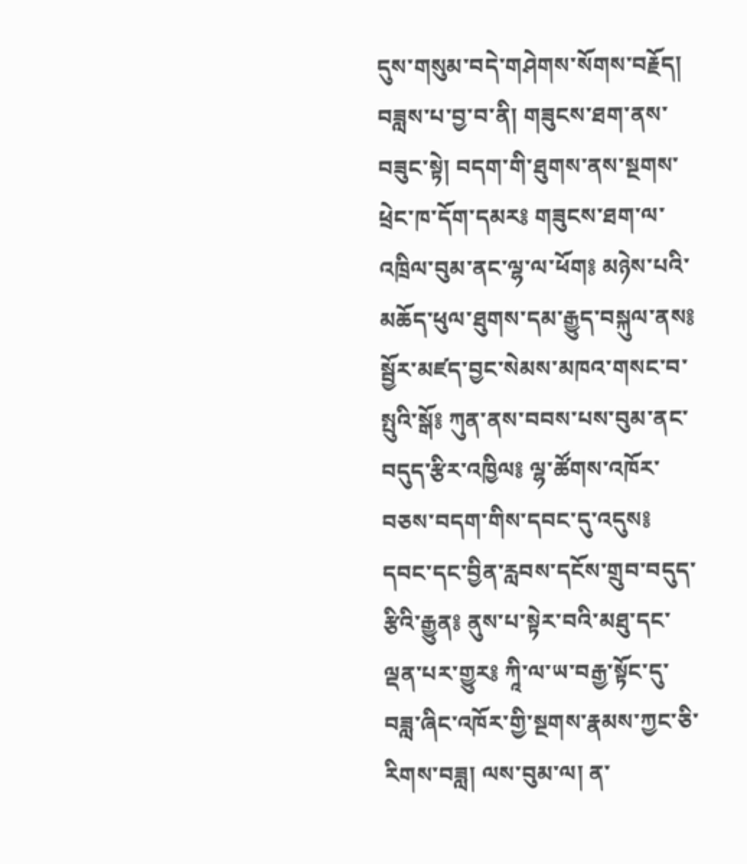དུས་གསུམ་བདེ་གཤེགས་སོགས་བརྗོད། བཟླས་པ་བྱ་བ་ནི། གཟུངས་ཐག་ནས་བཟུང་སྟེ། བདག་གི་ཐུགས་ནས་སྔགས་ཕྲེང་ཁ་དོག་དམར༔ གཟུངས་ཐག་ལ་འཁྲིལ་བུམ་ནང་ལྷ་ལ་ཕོག༔ མཉེས་པའི་མཆོད་ཕུལ་ཐུགས་དམ་རྒྱུད་བསྐུལ་ནས༔ སྦྱོར་མཛད་བྱང་སེམས་མཁའ་གསང་བ་སྤུའི་སྒོ༔ ཀུན་ནས་བབས་པས་བུམ་ནང་བདུད་རྩིར་འཁྱིལ༔ ལྷ་ཚོགས་འཁོར་བཅས་བདག་གིས་དབང་དུ་འདུས༔ དབང་དང་བྱིན་རླབས་དངོས་གྲུབ་བདུད་རྩིའི་རྒྱུན༔ ནུས་པ་སྟེར་བའི་མཐུ་དང་ལྡན་པར་གྱུར༔ ཀཱི་ལ་ཡ་བརྒྱ་སྟོང་དུ་བཟླ་ཞིང་འཁོར་གྱི་སྔགས་རྣམས་ཀྱང་ཅི་རིགས་བཟླ། ལས་བུམ་ལ། ན་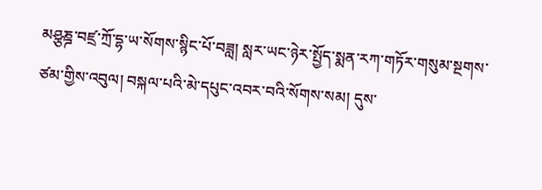མཤྩཎྜ་བཛྲ་ཀྲོ་དྷ་ཡ་སོགས་སྙིང་པོ་བཟླ། སླར་ཡང་ཉེར་སྤྱོད་སྨན་རཀ་གཏོར་གསུམ་སྔགས་ཙམ་གྱིས་འབུལ། བསྐལ་པའི་མེ་དཔུང་འབར་བའི་སོགས་སམ། དུས་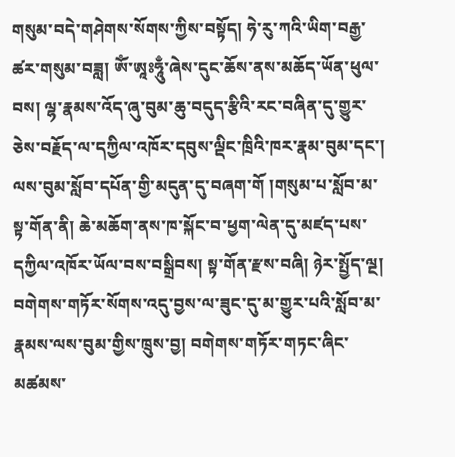གསུམ་བདེ་གཤེགས་སོགས་ཀྱིས་བསྟོད། ཧེ་རུ་ཀའི་ཡིག་བརྒྱ་ཚར་གསུམ་བཟླ། ཨོཾ་ཨཱཿཧཱུྃ་ཞེས་དུང་ཆོས་ནས་མཆོད་ཡོན་ཕུལ་བས། ལྷ་རྣམས་འོད་ཞུ་བུམ་ཆུ་བདུད་རྩིའི་རང་བཞིན་དུ་གྱུར་ཅེས་བརྗོད་ལ་དཀྱིལ་འཁོར་དབུས་ལྡིང་ཁྲིའི་ཁར་རྣམ་བུམ་དང་། ལས་བུམ་སློབ་དཔོན་གྱི་མདུན་དུ་བཞག་གོ །གསུམ་པ་སློབ་མ་སྟ་གོན་ནི། ཆེ་མཆོག་ནས་ཁ་སྐོང་བ་ཕྱག་ལེན་དུ་མཛད་པས་དཀྱིལ་འཁོར་ཡོལ་བས་བསྒྲིབས། སྟ་གོན་རྫས་བཞི། ཉེར་སྤྱོད་ལྔ། བགེགས་གཏོར་སོགས་འདུ་བྱས་ལ་ཟུང་དུ་མ་གྱུར་པའི་སློབ་མ་རྣམས་ལས་བུམ་གྱིས་ཁྲུས་བྱ། བགེགས་གཏོར་གཏང་ཞིང་མཚམས་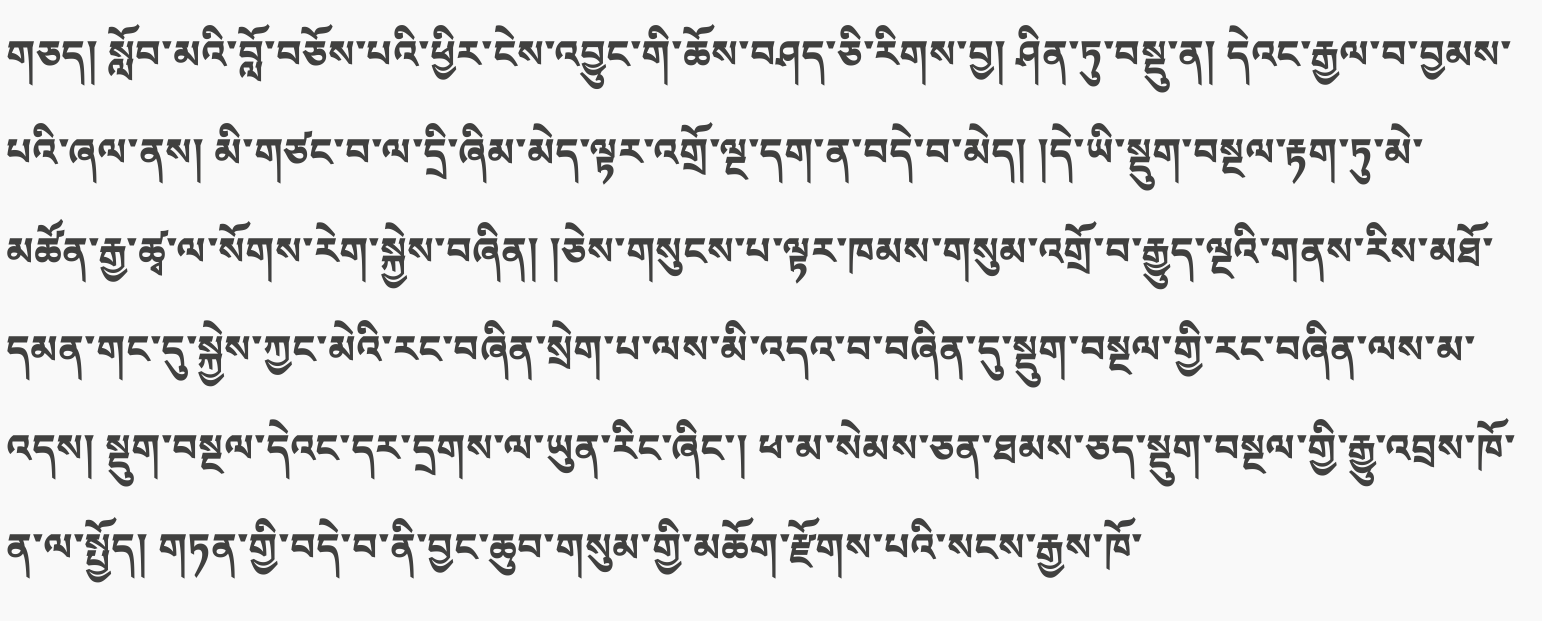གཅད། སློབ་མའི་བློ་བཅོས་པའི་ཕྱིར་ངེས་འབྱུང་གི་ཆོས་བཤད་ཅི་རིགས་བྱ། ཤིན་ཏུ་བསྡུ་ན། དེའང་རྒྱལ་བ་བྱམས་པའི་ཞལ་ནས། མི་གཙང་བ་ལ་དྲི་ཞིམ་མེད་ལྟར་འགྲོ་ལྔ་དག་ན་བདེ་བ་མེད། །དེ་ཡི་སྡུག་བསྔལ་རྟག་ཏུ་མེ་མཚོན་རྒྱ་ཚྭ་ལ་སོགས་རེག་སྐྱེས་བཞིན། །ཅེས་གསུངས་པ་ལྟར་ཁམས་གསུམ་འགྲོ་བ་རྒྱུད་ལྔའི་གནས་རིས་མཐོ་དམན་གང་དུ་སྐྱེས་ཀྱང་མེའི་རང་བཞིན་སྲེག་པ་ལས་མི་འདའ་བ་བཞིན་དུ་སྡུག་བསྔལ་གྱི་རང་བཞིན་ལས་མ་འདས། སྡུག་བསྔལ་དེའང་དར་དྲགས་ལ་ཡུན་རིང་ཞིང་། ཕ་མ་སེམས་ཅན་ཐམས་ཅད་སྡུག་བསྔལ་གྱི་རྒྱུ་འབྲས་ཁོ་ན་ལ་སྤྱོད། གཏན་གྱི་བདེ་བ་ནི་བྱང་ཆུབ་གསུམ་གྱི་མཆོག་རྫོགས་པའི་སངས་རྒྱས་ཁོ་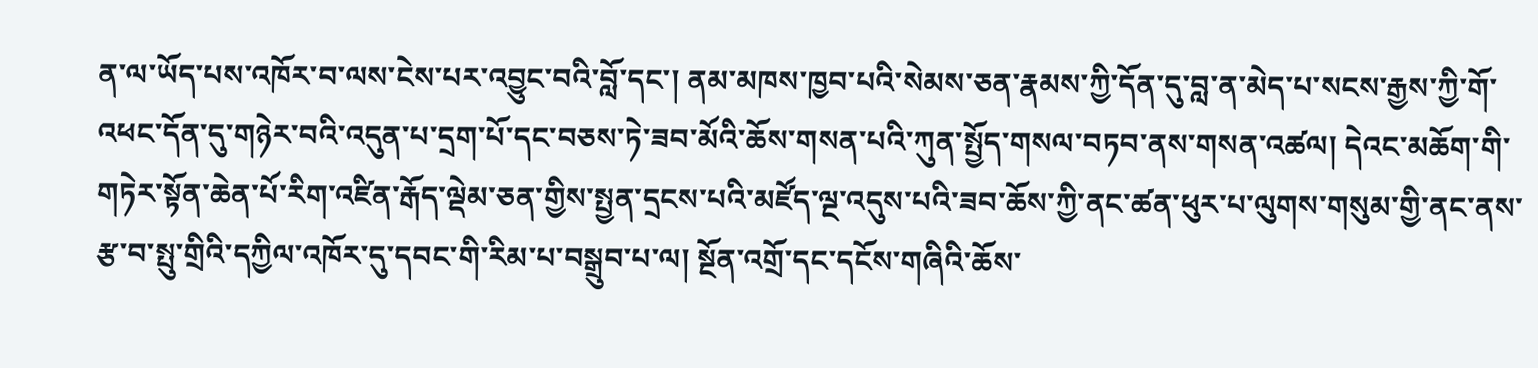ན་ལ་ཡོད་པས་འཁོར་བ་ལས་ངེས་པར་འབྱུང་བའི་བློ་དང་། ནམ་མཁས་ཁྱབ་པའི་སེམས་ཅན་རྣམས་ཀྱི་དོན་དུ་བླ་ན་མེད་པ་སངས་རྒྱས་ཀྱི་གོ་འཕང་དོན་དུ་གཉེར་བའི་འདུན་པ་དྲག་པོ་དང་བཅས་ཏེ་ཟབ་མོའི་ཆོས་གསན་པའི་ཀུན་སྤྱོད་གསལ་བཏབ་ནས་གསན་འཚལ། དེའང་མཆོག་གི་གཏེར་སྟོན་ཆེན་པོ་རིག་འཛིན་རྒོད་ལྡེམ་ཅན་གྱིས་སྤྱན་དྲངས་པའི་མཛོད་ལྔ་འདུས་པའི་ཟབ་ཆོས་ཀྱི་ནང་ཚན་ཕུར་པ་ལུགས་གསུམ་གྱི་ནང་ནས་རྩ་བ་སྤུ་གྲིའི་དཀྱིལ་འཁོར་དུ་དབང་གི་རིམ་པ་བསྒྲུབ་པ་ལ། སྔོན་འགྲོ་དང་དངོས་གཞིའི་ཆོས་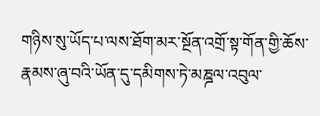གཉིས་སུ་ཡོད་པ་ལས་ཐོག་མར་སྔོན་འགྲོ་སྟ་གོན་གྱི་ཆོས་རྣམས་ཞུ་བའི་ཡོན་དུ་དམིགས་ཏེ་མཎྜལ་འབུལ་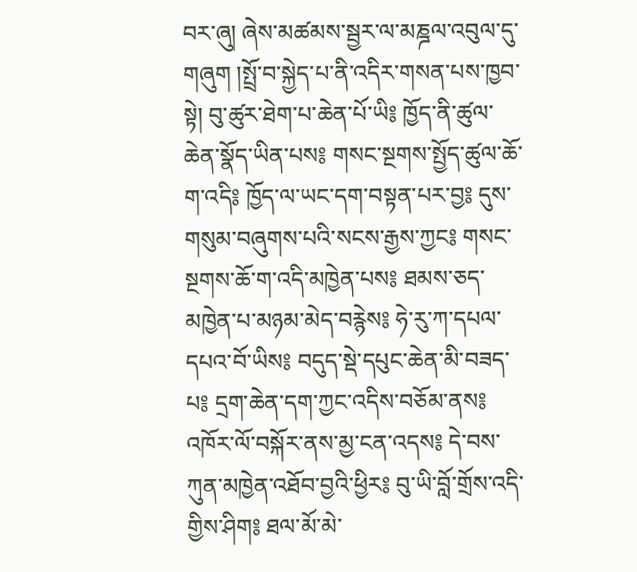བར་ཞུ། ཞེས་མཚམས་སྦྱར་ལ་མཎྜལ་འབུལ་དུ་གཞུག །སྤྲོ་བ་སྐྱེད་པ་ནི་འདིར་གསན་པས་ཁྱབ་སྟེ། བུ་ཚུར་ཐེག་པ་ཆེན་པོ་ཡི༔ ཁྱོད་ནི་ཚུལ་ཆེན་སྣོད་ཡིན་པས༔ གསང་སྔགས་སྤྱོད་ཚུལ་ཆོ་ག་འདི༔ ཁྱོད་ལ་ཡང་དག་བསྟན་པར་བྱ༔ དུས་གསུམ་བཞུགས་པའི་སངས་རྒྱས་ཀྱང༔ གསང་སྔགས་ཆོ་ག་འདི་མཁྱེན་པས༔ ཐམས་ཅད་མཁྱེན་པ་མཉམ་མེད་བརྙེས༔ ཧེ་རུ་ཀ་དཔལ་དཔའ་བོ་ཡིས༔ བདུད་སྡེ་དཔུང་ཆེན་མི་བཟད་པ༔ དྲག་ཆེན་དག་ཀྱང་འདིས་བཅོམ་ནས༔ འཁོར་ལོ་བསྐོར་ནས་མྱ་ངན་འདས༔ དེ་བས་ཀུན་མཁྱེན་འཐོབ་བྱའི་ཕྱིར༔ བུ་ཡི་བློ་གྲོས་འདི་གྱིས་ཤིག༔ ཐལ་མོ་མེ་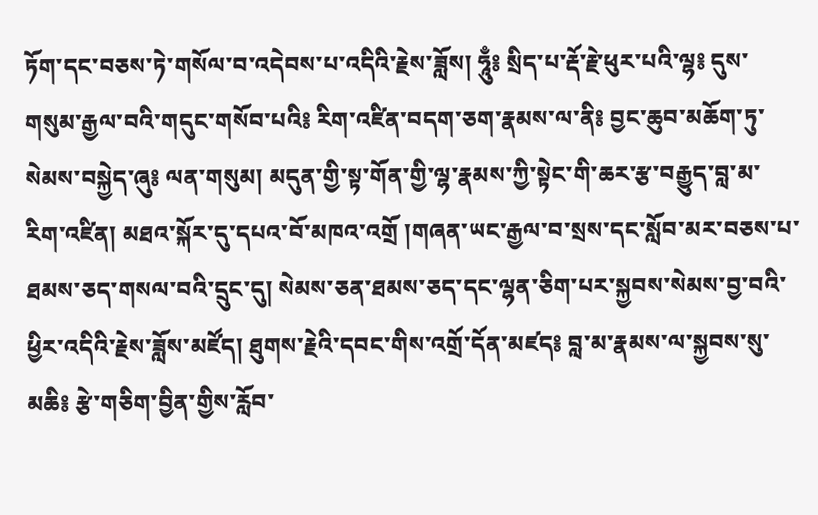ཏོག་དང་བཅས་ཏེ་གསོལ་བ་འདེབས་པ་འདིའི་རྗེས་ཟློས། ཧཱུྃ༔ སྲིད་པ་རྡོ་རྗེ་ཕུར་པའི་ལྷ༔ དུས་གསུམ་རྒྱལ་བའི་གདུང་གསོབ་པའི༔ རིག་འཛིན་བདག་ཅག་རྣམས་ལ་ནི༔ བྱང་ཆུབ་མཆོག་ཏུ་སེམས་བསྐྱེད་ཞུ༔ ལན་གསུམ། མདུན་གྱི་སྟ་གོན་གྱི་ལྷ་རྣམས་ཀྱི་སྟེང་གི་ཆར་རྩ་བརྒྱུད་བླ་མ་རིག་འཛིན། མཐའ་སྐོར་དུ་དཔའ་བོ་མཁའ་འགྲོ །གཞན་ཡང་རྒྱལ་བ་སྲས་དང་སློབ་མར་བཅས་པ་ཐམས་ཅད་གསལ་བའི་དྲུང་དུ། སེམས་ཅན་ཐམས་ཅད་དང་ལྷན་ཅིག་པར་སྐྱབས་སེམས་བྱ་བའི་ཕྱིར་འདིའི་རྗེས་ཟློས་མཛོད། ཐུགས་རྗེའི་དབང་གིས་འགྲོ་དོན་མཛད༔ བླ་མ་རྣམས་ལ་སྐྱབས་སུ་མཆི༔ རྩེ་གཅིག་བྱིན་གྱིས་རློབ་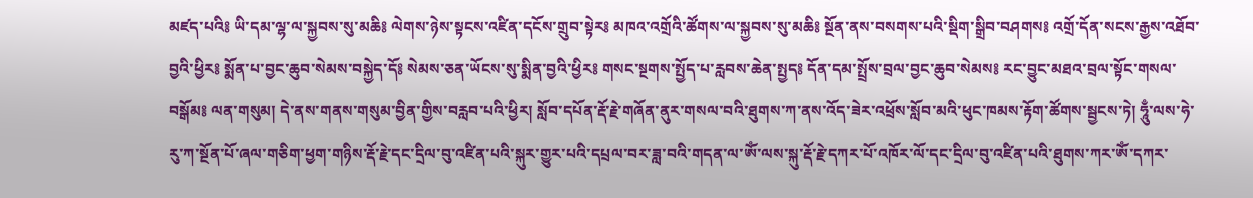མཛད་པའི༔ ཡི་དམ་ལྷ་ལ་སྐྱབས་སུ་མཆི༔ ལེགས་ཉེས་སྟངས་འཛིན་དངོས་གྲུབ་སྟེར༔ མཁའ་འགྲོའི་ཚོགས་ལ་སྐྱབས་སུ་མཆི༔ སྔོན་ནས་བསགས་པའི་སྡིག་སྒྲིབ་བཤགས༔ འགྲོ་དོན་སངས་རྒྱས་འཐོབ་བྱའི་ཕྱིར༔ སྨོན་པ་བྱང་ཆུབ་སེམས་བསྐྱེད་དོ༔ སེམས་ཅན་ཡོངས་སུ་སྨིན་བྱའི་ཕྱིར༔ གསང་སྔགས་སྤྱོད་པ་རླབས་ཆེན་སྤྱད༔ དོན་དམ་སྤྲོས་བྲལ་བྱང་ཆུབ་སེམས༔ རང་བྱུང་མཐའ་བྲལ་སྟོང་གསལ་བསྒོམ༔ ལན་གསུམ། དེ་ནས་གནས་གསུམ་བྱིན་གྱིས་བརླབ་པའི་ཕྱིར། སློབ་དཔོན་རྡོ་རྗེ་གཞོན་ནུར་གསལ་བའི་ཐུགས་ཀ་ནས་འོད་ཟེར་འཕྲོས་སློབ་མའི་ཕུང་ཁམས་རྟོག་ཚོགས་སྦྱངས་ཏེ། ཧཱུྃ་ལས་ཧེ་རུ་ཀ་སྔོན་པོ་ཞལ་གཅིག་ཕྱག་གཉིས་རྡོ་རྗེ་དང་དྲིལ་བུ་འཛིན་པའི་སྐུར་གྱུར་པའི་དཔྲལ་བར་ཟླ་བའི་གདན་ལ་ཨོཾ་ལས་སྐུ་རྡོ་རྗེ་དཀར་པོ་འཁོར་ལོ་དང་དྲིལ་བུ་འཛིན་པའི་ཐུགས་ཀར་ཨོཾ་དཀར་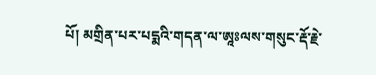པོ། མགྲིན་པར་པདྨའི་གདན་ལ་ཨཱཿལས་གསུང་རྡོ་རྗེ་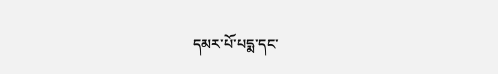དམར་པོ་པདྨ་དང་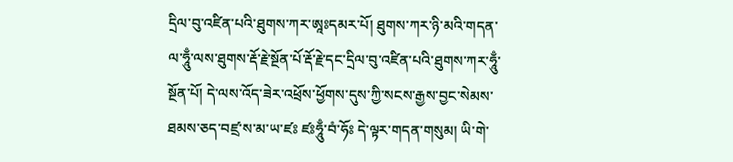དྲིལ་བུ་འཛིན་པའི་ཐུགས་ཀར་ཨཱཿདམར་པོ། ཐུགས་ཀར་ཉི་མའི་གདན་ལ་ཧཱུྃ་ལས་ཐུགས་རྡོ་རྗེ་སྔོན་པོ་རྡོ་རྗེ་དང་དྲིལ་བུ་འཛིན་པའི་ཐུགས་ཀར་ཧཱུྃ་སྔོན་པོ། དེ་ལས་འོད་ཟེར་འཕྲོས་ཕྱོགས་དུས་ཀྱི་སངས་རྒྱས་བྱང་སེམས་ཐམས་ཅད་བཛྲ་ས་མ་ཡ་ཛཿ ཛཿཧཱུྃ་བཾ་ཧོཿ དེ་ལྟར་གདན་གསུམ། ཡི་གེ་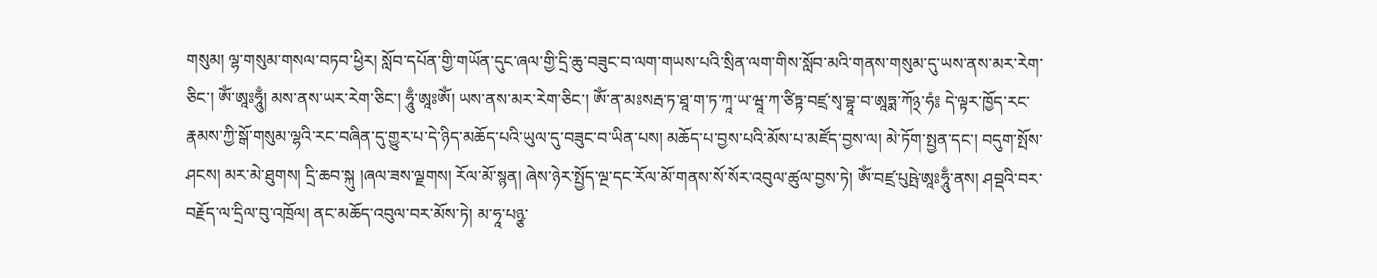གསུམ། ལྷ་གསུམ་གསལ་བཏབ་ཕྱིར། སློབ་དཔོན་གྱི་གཡོན་དུང་ཞལ་གྱི་དྲི་ཆུ་བཟུང་བ་ལག་གཡས་པའི་སྲིན་ལག་གིས་སློབ་མའི་གནས་གསུམ་དུ་ཡས་ནས་མར་རེག་ཅིང་། ཨོཾ་ཨཱཿཧཱུྃ། མས་ནས་ཡར་རེག་ཅིང་། ཧཱུྃ་ཨཱཿཨོཾ། ཡས་ནས་མར་རེག་ཅིང་། ཨོཾ་ན་མཿསརྦ་ཏ་ཐཱ་ག་ཏ་ཀཱ་ཡ་ཝཱ་ཀ་ཙིཏྟ་བཛྲ་སྭ་བྷཱ་བ་ཨཱཏྨ་ཀོ྅་ཧཾ༔ དེ་ལྟར་ཁྱོད་རང་རྣམས་ཀྱི་སྒོ་གསུམ་ལྷའི་རང་བཞིན་དུ་གྱུར་པ་དེ་ཉིད་མཆོད་པའི་ཡུལ་དུ་བཟུང་བ་ཡིན་པས། མཆོད་པ་བྱས་པའི་མོས་པ་མཛོད་བྱས་ལ། མེ་ཏོག་སྤྱན་དང་། བདུག་སྤོས་ཤངས། མར་མེ་ཐུགས། དྲི་ཆབ་སྐུ །ཞལ་ཟས་ལྗགས། རོལ་མོ་སྙན། ཞེས་ཉེར་སྤྱོད་ལྔ་དང་རོལ་མོ་གནས་སོ་སོར་འབུལ་ཚུལ་བྱས་ཏེ། ཨོཾ་བཛྲ་པུཥྤེ་ཨཱཿཧཱུྃ་ནས། ཤབྡའི་བར་བརྗོད་ལ་དྲིལ་བུ་འཁྲོལ། ནང་མཆོད་འབུལ་བར་མོས་ཏེ། མ་ཧཱ་པཉྩ་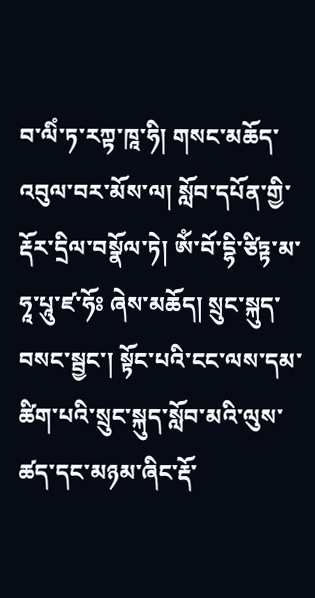བ་ལིཾ་ཏ་རཀྟ་ཁཱ་ཧི། གསང་མཆོད་འབུལ་བར་མོས་ལ། སློབ་དཔོན་གྱི་རྡོར་དྲིལ་བསྣོལ་ཏེ། ཨོཾ་བོ་དྷི་ཙིཏྟ་མ་ཧཱ་པཱུ་ཛ་ཧོཿ ཞེས་མཆོད། སྲུང་སྐུད་བསང་སྦྱང་། སྟོང་པའི་ངང་ལས་དམ་ཚིག་པའི་སྲུང་སྐུད་སློབ་མའི་ལུས་ཚད་དང་མཉམ་ཞིང་རྡོ་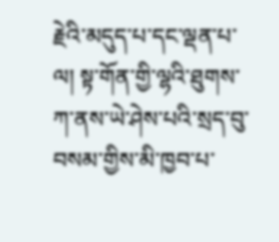རྗེའི་མདུད་པ་དང་ལྡན་པ་ལ། སྟ་གོན་གྱི་ལྷའི་ཐུགས་ཀ་ནས་ཡེ་ཤེས་པའི་སྲད་བུ་བསམ་གྱིས་མི་ཁྱབ་པ་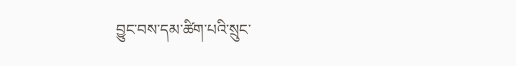བྱུང་བས་དམ་ཚིག་པའི་སྲུང་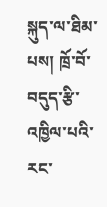སྐུད་ལ་ཐིམ་པས། ཁྲོ་བོ་བདུད་རྩི་འཁྱིལ་པའི་རང་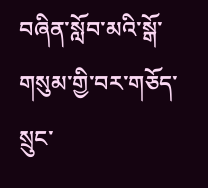བཞིན་སློབ་མའི་སྒོ་གསུམ་གྱི་བར་གཅོད་སྲུང་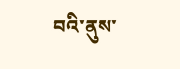བའི་ནུས་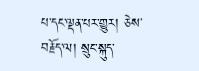པ་དང་ལྡན་པར་གྱུར། ཅེས་བརྗོད་ལ། སྲུང་སྐུད་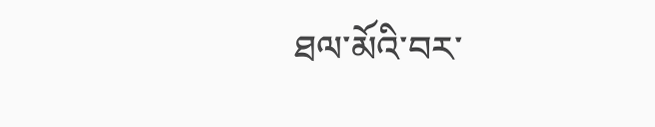ཐལ་མོའི་བར་